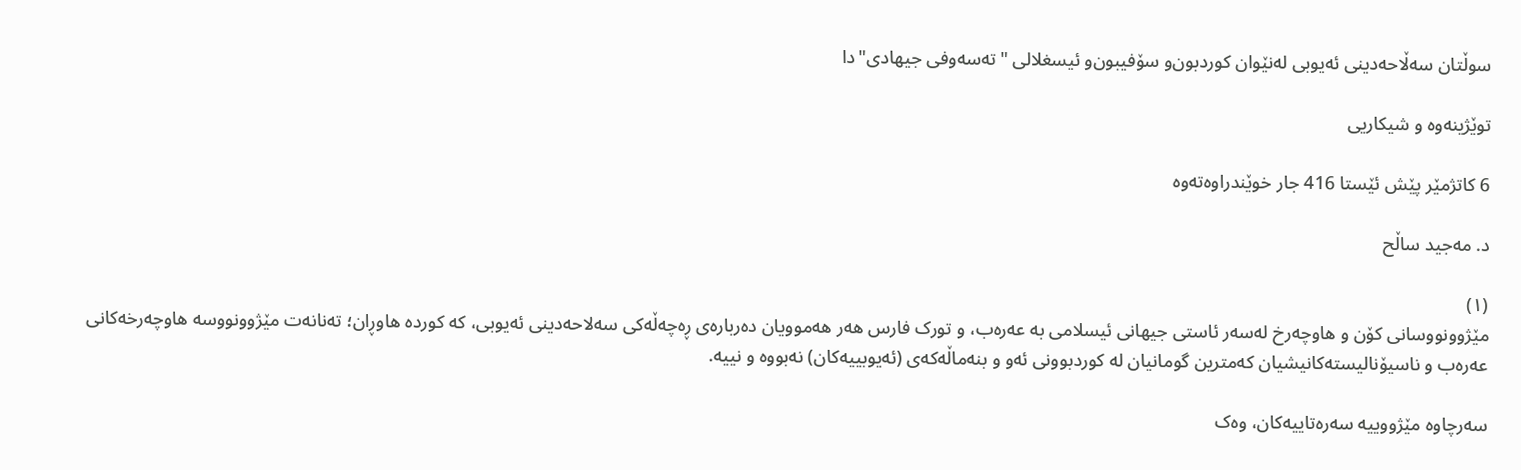سوڵتان سەڵاحەدینی ئەیوبی لەنێوان کوردبون‌و سۆفیبون‌و ئیسغلالی "تەسەوفی جیهادی"دا

توێژینەوە و شیکاریی

6 کاتژمێر پێش ئێستا‌ 416 جار خوێندراوه‌ته‌وه

د. مەجید ساڵح

(١)
مێژوونووسانی کۆن و هاوچەرخ لەسەر ئاستی جیهانی ئیسلامی بە عەرەب، و تورک فارس هەر هەموویان دەربارەی ڕەچەڵەکی سەلاحەدینی ئەیوبی، کە کوردە هاوڕان؛ تەنانەت مێژوونووسە هاوچەرخەکانی عەرەب و ناسیۆنالیستەکانیشیان کەمترین گومانیان لە کوردبوونی ئەو و بنەماڵەکەی (ئەیوبییەکان) نەبووە و نییە.

سەرچاوە مێژووییە سەرەتاییەکان، وەک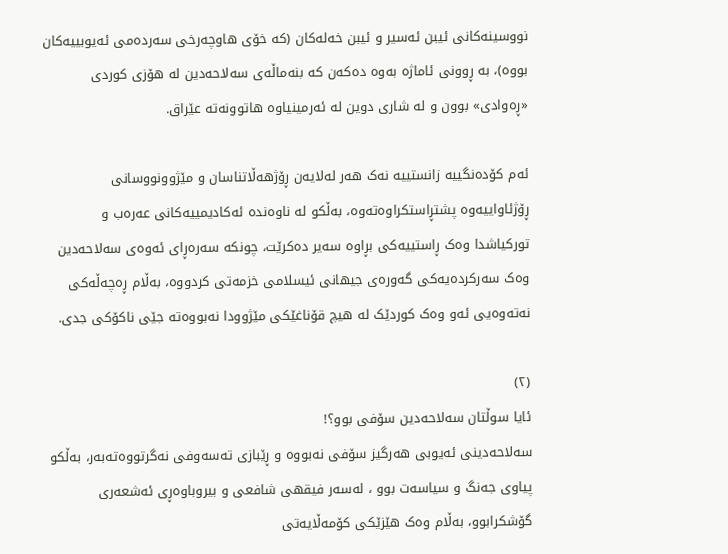نووسینەکانی ئیبن ئەسیر و ئیبن خەلەکان (کە خۆی هاوچەرخی سەردەمی ئەیوبییەکان بووە)، بە ڕوونی ئاماژە بەوە دەکەن کە بنەماڵەی سەلاحەدین لە هۆزی کوردی «ڕەوادی» بوون و لە شاری دوین لە ئەرمینیاوە هاتوونەتە عێراق.

ئەم کۆدەنگییە زانستییە نەک هەر لەلایەن ڕۆژهەڵاتناسان و مێژوونووسانی ڕۆژئاواییەوە پشتڕاستکراوەتەوە، بەڵکو لە ناوەندە ئەکادیمییەکانی عەرەب و تورکیاشدا وەک ڕاستییەکی بڕاوە سەیر دەکرێت، چونکە سەرەڕای ئەوەی سەلاحەدین وەک سەرکردەیەکی گەورەی جیهانی ئیسلامی خزمەتی کردووە، بەڵام ڕەچەڵەکی نەتەوەیی ئەو وەک کوردێک لە هیچ قۆناغێکی مێژوودا نەبووەتە جێی ناکۆکی جدی.

(٢)
ئایا سوڵتان سەلاحەدین سۆفی بوو؟!
سەلاحەدینی ئەیوبی هەرگیز سۆفی نەبووە و ڕێبازی تەسەوفی نەگرتووەتەبەر، بەڵکو پیاوی جەنگ و سیاسەت بوو ، لەسەر فیقهی شافعی و بیروباوەڕی ئەشعەری گۆشکرابوو، بەڵام وەک هێزێکی کۆمەڵایەتی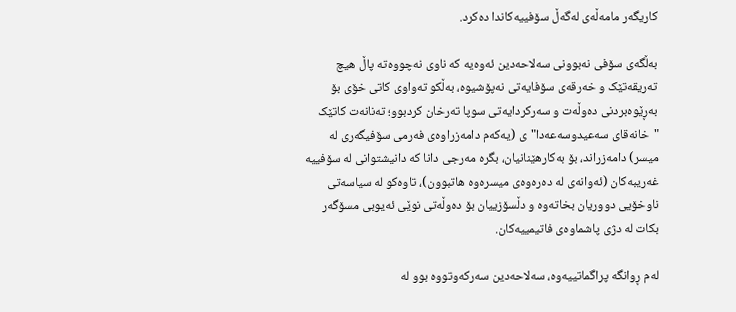کاریگەر مامەڵەی لەگەڵ سۆفییەکاندا دەکرد.

بەڵگەی سۆفی نەبوونی سەلاحەدین ئەوەیە کە ناوی نەچووەتە پاڵ هیچ تەریقەتێک و خەرقەی سۆفایەتی نەپۆشیوە، بەڵکو تەواوی کاتی خۆی بۆ بەڕێوەبردنی دەوڵەت و سەرکردایەتی سوپا تەرخان کردبوو؛ تەنانەت کاتێک "خانەقای سەعیدوسەعەدا"ی (یەکەم دامەزراوەی فەرمی سۆفیگەری لە میسر) دامەزراند، بۆ بەکارهێنانیان، بگرە مەرجی دانا کە دانیشتوانی لە سۆفییە غەریبەکان (ئەوانەی لە دەرەوەی میسرەوە هاتبوون)، تاوەکو لە سیاسەتی ناوخۆیی دووریان بخاتەوە و دڵسۆزییان بۆ دەوڵەتی نوێی ئەیوبی مسۆگەر بکات لە دژی پاشماوەی فاتیمییەکان.

لەم ڕوانگە پراگماتییەوە، سەلاحەدین سەرکەوتووە بوو لە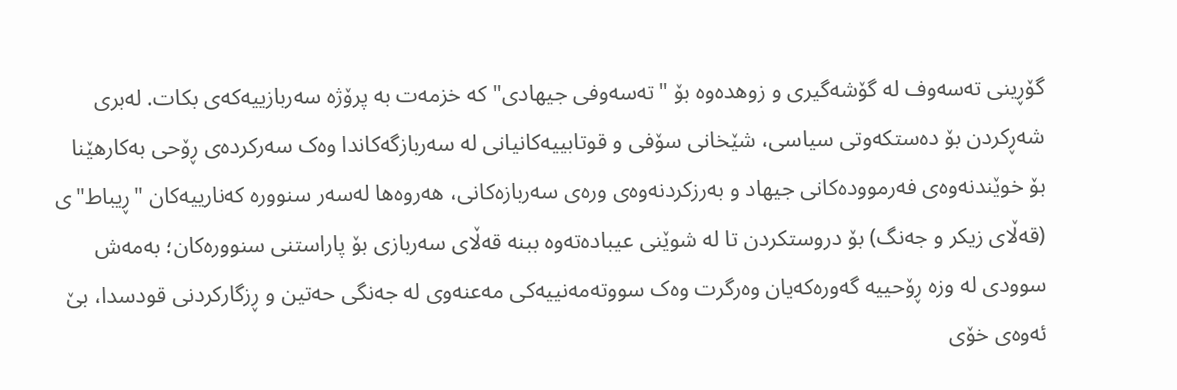گۆڕینی تەسەوف لە گۆشەگیری و زوهدەوە بۆ "تەسەوفی جیهادی" کە خزمەت بە پرۆژە سەربازییەکەی بکات. لەبری شەڕکردن بۆ دەستکەوتی سیاسی، شێخانی سۆفی و قوتابییەکانیانی لە سەربازگەکاندا وەک سەرکردەی ڕۆحی بەکارهێنا بۆ خوێندنەوەی فەرموودەکانی جیهاد و بەرزکردنەوەی ورەی سەربازەکانی، هەروەها لەسەر سنوورە کەنارییەکان "ڕیباط"ی (قەڵای زیکر و جەنگ) بۆ دروستکردن تا لە شوێنی عیبادەتەوە ببنە قەڵای سەربازی بۆ پاراستنی سنوورەکان؛ بەمەش سوودی لە وزە ڕۆحییە گەورەکەیان وەرگرت وەک سووتەمەنییەکی مەعنەوی لە جەنگی حەتین و ڕزگارکردنی قودسدا، بێ ئەوەی خۆی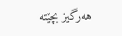هەرگیز بچێتە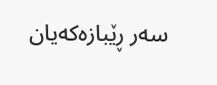سەر ڕێبازەکەیان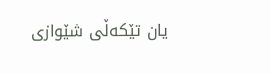یان تێکەڵی شێوازی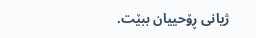ژیانی ڕۆحییان ببێت.